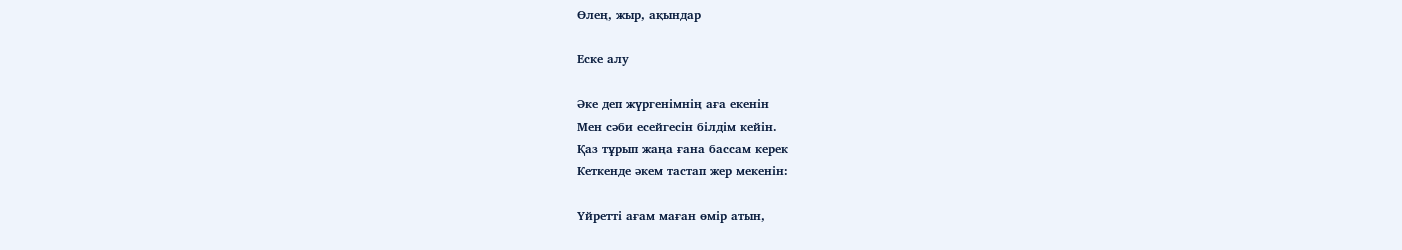Өлең, жыр, ақындар

Еске алу

Әке деп жүргенімнің аға екенін
Мен сәби есейгесін білдім кейін.
Қаз тұрып жаңа ғана бассам керек
Кеткенде әкем тастап жер мекенін:

Үйретті ағам маған өмір атын,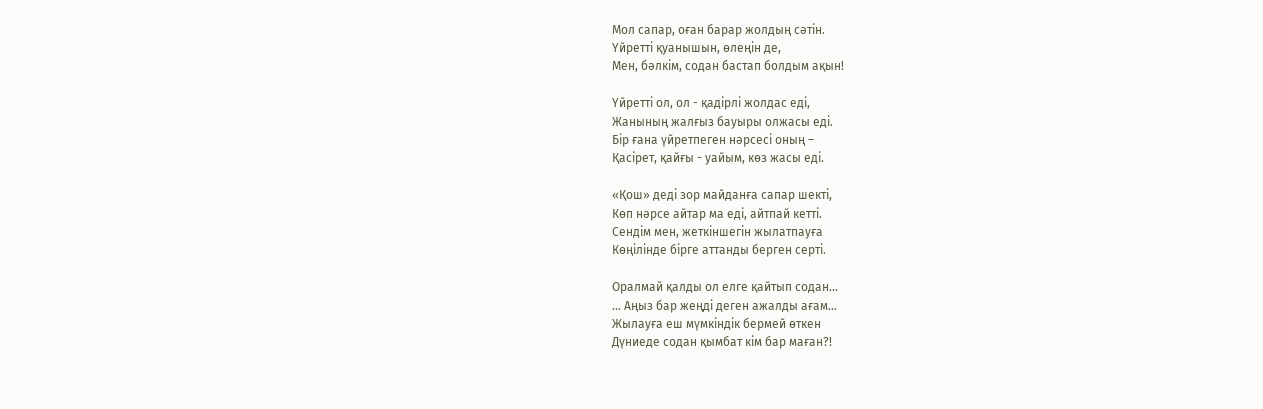Мол сапар, оған барар жолдың сәтін.
Үйретті қуанышын, өлеңін де,
Мен, бәлкім, содан бастап болдым ақын!

Үйретті ол, ол - қадірлі жолдас еді,
Жанының жалғыз бауыры олжасы еді.
Бір ғана үйретпеген нәрсесі оның –
Қасірет, қайғы - уайым, көз жасы еді.

«Қош» деді зор майданға сапар шекті,
Көп нәрсе айтар ма еді, айтпай кетті.
Сендім мен, жеткіншегін жылатпауға
Көңілінде бірге аттанды берген серті.

Оралмай қалды ол елге қайтып содан...
... Аңыз бар жеңді деген ажалды ағам...
Жылауға еш мүмкіндік бермей өткен
Дүниеде содан қымбат кім бар маған?!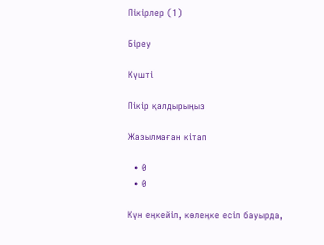Пікірлер (1)

Біреу

Күшті

Пікір қалдырыңыз

Жазылмаған кітап

  • 0
  • 0

Күн еңкейіп, көлеңке есіп бауырда,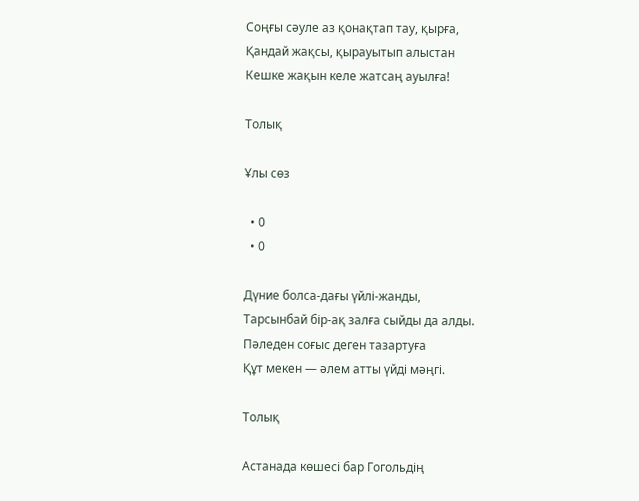Соңғы сәуле аз қонақтап тау, қырға,
Қандай жақсы, қырауытып алыстан
Кешке жақын келе жатсаң ауылға!

Толық

Ұлы сөз

  • 0
  • 0

Дүние болса-дағы үйлі-жанды,
Тарсынбай бір-ақ залға сыйды да алды.
Пәледен соғыс деген тазартуға
Құт мекен — әлем атты үйді мәңгі.

Толық

Астанада көшесі бар Гогольдің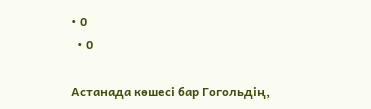• 0
  • 0

Астанада көшесі бар Гогольдің,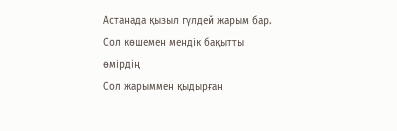Астанада қызыл гүлдей жарым бар.
Сол көшемен мендік бақытты өмірдің
Сол жарыммен қыдырған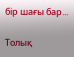бір шағы бар...

Толық